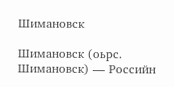Шимановск

Шимановск (оьрс. Шимановск) — Российн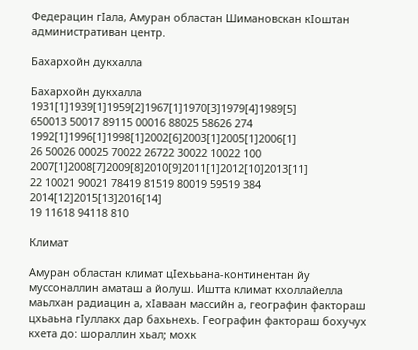Федерацин гӀала, Амуран областан Шимановскан кӀоштан административан центр.

Бахархойн дукхалла

Бахархойн дукхалла
1931[1]1939[1]1959[2]1967[1]1970[3]1979[4]1989[5]
650013 50017 89115 00016 88025 58626 274
1992[1]1996[1]1998[1]2002[6]2003[1]2005[1]2006[1]
26 50026 00025 70022 26722 30022 10022 100
2007[1]2008[7]2009[8]2010[9]2011[1]2012[10]2013[11]
22 10021 90021 78419 81519 80019 59519 384
2014[12]2015[13]2016[14]
19 11618 94118 810

Климат

Амуран областан климат цӀехььана-континентан йу муссоналлин аматаш а йолуш. Иштта климат кхоллайелла маьлхан радиацин а, хӀаваан массийн а, географин фактораш цхьаьна гӀуллакх дар бахьнехь. Географин фактораш бохучух кхета до: шораллин хьал; мохк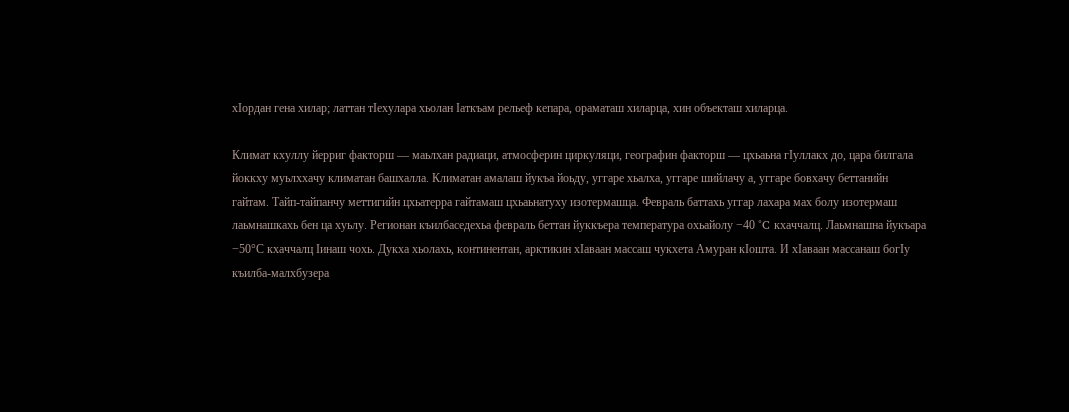хӀордан гена хилар; латтан тӀехулара хьолан Ӏаткъам рельеф кепара, ораматаш хиларца, хин объекташ хиларца.

Климат кхуллу йерриг факторш — маьлхан радиаци, атмосферин циркуляци, географин факторш — цхьаьна гӀуллакх до, цара билгала йоккху муьлххачу климатан башхалла. Климатан амалаш йукъа йоьду, уггаре хьалха, уггаре шийлачу а, уггаре бовхачу беттанийн гайтам. Тайп-тайпанчу меттигийн цхьатерра гайтамаш цхьаьнатуху изотермашца. Февраль баттахь уггар лахара мах болу изотермаш лаьмнашкахь бен ца хуьлу. Регионан къилбаседехьа февраль беттан йуккъера температура охьайолу −40 °C кхаччалц. Лаьмнашна йукъара −50°С кхаччалц Ӏинаш чохь. Дукха хьолахь, континентан, арктикин хӀаваан массаш чукхета Амуран кӀошта. И хӀаваан массанаш богӀу къилба-малхбузера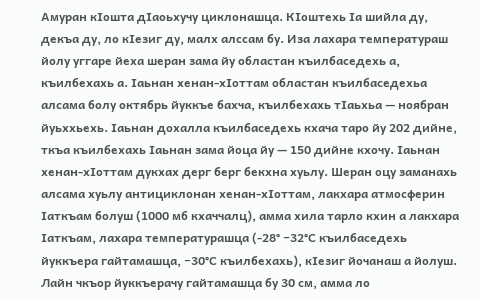Амуран кӀошта дӀаоьхучу циклонашца. КӀоштехь Ӏа шийла ду, декъа ду, ло кӀезиг ду, малх алссам бу. Иза лахара температураш йолу уггаре йеха шеран зама йу областан къилбаседехь а, къилбехахь а. Ӏаьнан хенан-хӀоттам областан къилбаседехьа алсама болу октябрь йуккъе бахча, къилбехахь тӀаьхьа — ноябран йуьххьехь. Ӏаьнан дохалла къилбаседехь кхача таро йу 202 дийне, ткъа къилбехахь Ӏаьнан зама йоца йу — 150 дийне кхочу. Ӏаьнан хенан-хӀоттам дукхах дерг берг бекхна хуьлу. Шеран оцу заманахь алсама хуьлу антициклонан хенан-хӀоттам, лакхара атмосферин Ӏаткъам болуш (1000 мб кхаччалц), амма хила тарло кхин а лакхара Ӏаткъам, лахара температурашца (-28° −32°С къилбаседехь йуккъера гайтамашца, −30°С къилбехахь), кӀезиг йочанаш а йолуш. Лайн чкъор йуккъерачу гайтамашца бу 30 см, амма ло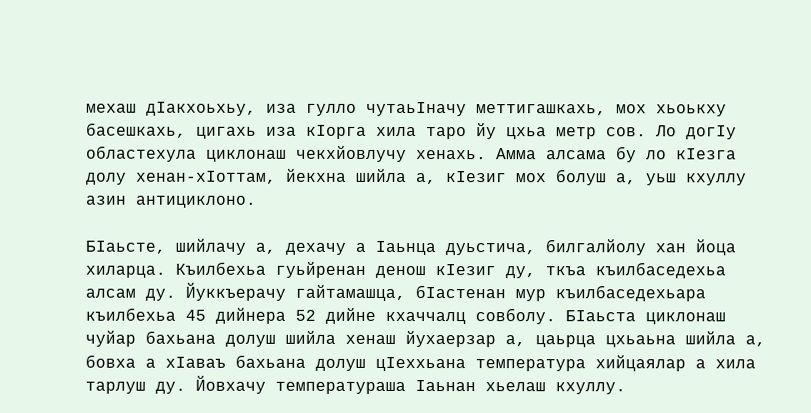мехаш дӀакхоьхьу, иза гулло чутаьӀначу меттигашкахь, мох хьоькху басешкахь, цигахь иза кӀорга хила таро йу цхьа метр сов. Ло догӀу областехула циклонаш чекхйовлучу хенахь. Амма алсама бу ло кӀезга долу хенан-хӀоттам, йекхна шийла а, кӀезиг мох болуш а, уьш кхуллу азин антициклоно.

БӀаьсте, шийлачу а, дехачу а Ӏаьнца дуьстича, билгалйолу хан йоца хиларца. Къилбехьа гуьйренан денош кӀезиг ду, ткъа къилбаседехьа алсам ду. Йуккъерачу гайтамашца, бӀастенан мур къилбаседехьара къилбехьа 45 дийнера 52 дийне кхаччалц совболу. БӀаьста циклонаш чуйар бахьана долуш шийла хенаш йухаерзар а, цаьрца цхьаьна шийла а, бовха а хӀаваъ бахьана долуш цӀеххьана температура хийцаялар а хила тарлуш ду. Йовхачу температураша Ӏаьнан хьелаш кхуллу.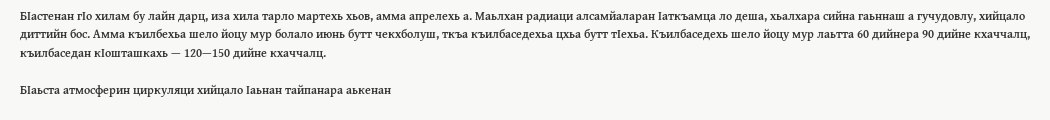БӀастенан гӀо хилам бу лайн дарц, иза хила тарло мартехь хьов, амма апрелехь а. Маьлхан радиаци алсамйаларан Ӏаткъамца ло деша, хьалхара сийна гаьннаш а гучудовлу, хийцало диттийн бос. Амма къилбехьа шело йоцу мур болало июнь бутт чекхболуш, ткъа къилбаседехьа цхьа бутт тӀехьа. Къилбаседехь шело йоцу мур лаьтта 60 дийнера 90 дийне кхаччалц, къилбаседан кӀошташкахь — 120—150 дийне кхаччалц.

БӀаьста атмосферин циркуляци хийцало Ӏаьнан тайпанара аькенан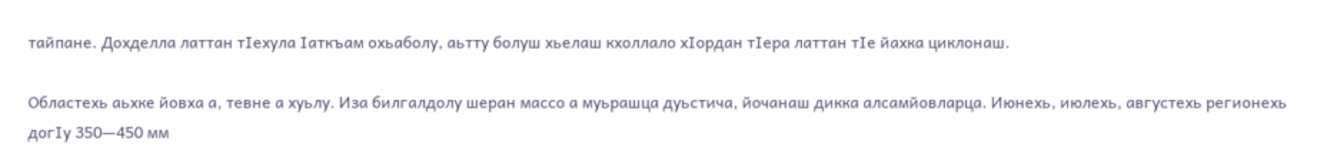тайпане. Дохделла латтан тӀехула Ӏаткъам охьаболу, аьтту болуш хьелаш кхоллало хӀордан тӀера латтан тӀе йахка циклонаш.

Областехь аьхке йовха а, тевне а хуьлу. Иза билгалдолу шеран массо а муьрашца дуьстича, йочанаш дикка алсамйовларца. Июнехь, июлехь, августехь регионехь догӀу 350—450 мм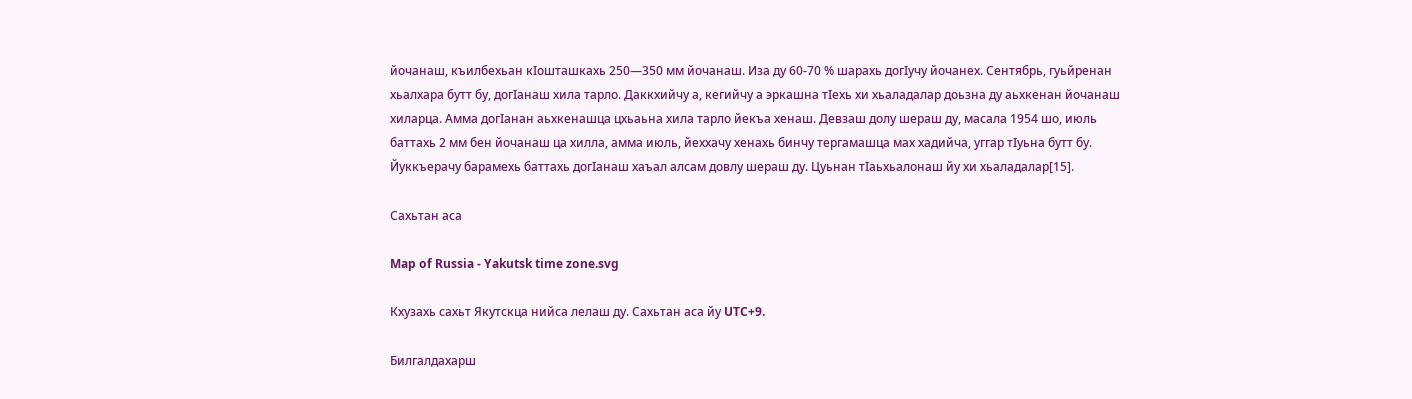йочанаш, къилбехьан кӀошташкахь 250—350 мм йочанаш. Иза ду 60-70 % шарахь догӀучу йочанех. Сентябрь, гуьйренан хьалхара бутт бу, догӀанаш хила тарло. Даккхийчу а, кегийчу а эркашна тӀехь хи хьаладалар доьзна ду аьхкенан йочанаш хиларца. Амма догӀанан аьхкенашца цхьаьна хила тарло йекъа хенаш. Девзаш долу шераш ду, масала 1954 шо, июль баттахь 2 мм бен йочанаш ца хилла, амма июль, йеххачу хенахь бинчу тергамашца мах хадийча, уггар тӀуьна бутт бу. Йуккъерачу барамехь баттахь догӀанаш хаъал алсам довлу шераш ду. Цуьнан тӀаьхьалонаш йу хи хьаладалар[15].

Сахьтан аса

Map of Russia - Yakutsk time zone.svg

Кхузахь сахьт Якутскца нийса лелаш ду. Сахьтан аса йу UTC+9.

Билгалдахарш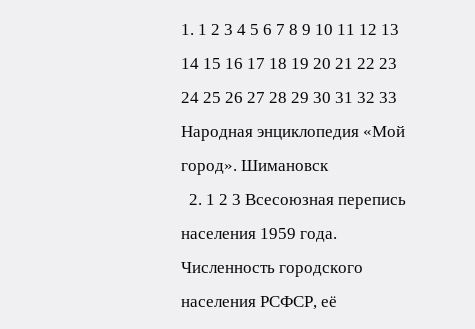1. 1 2 3 4 5 6 7 8 9 10 11 12 13 14 15 16 17 18 19 20 21 22 23 24 25 26 27 28 29 30 31 32 33 Народная энциклопедия «Мой город». Шимановск
  2. 1 2 3 Всесоюзная перепись населения 1959 года. Численность городского населения РСФСР, её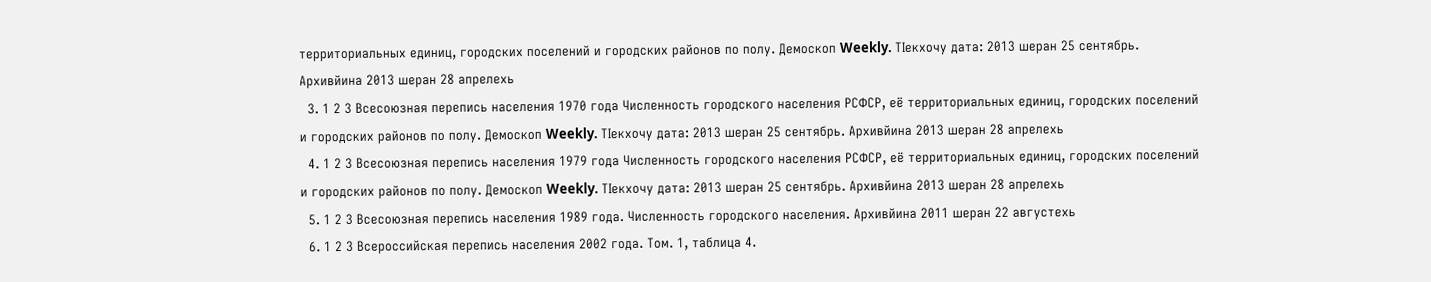территориальных единиц, городских поселений и городских районов по полу. Демоскоп Weekly. ТӀекхочу дата: 2013 шеран 25 сентябрь. Архивйина 2013 шеран 28 апрелехь
  3. 1 2 3 Всесоюзная перепись населения 1970 года Численность городского населения РСФСР, её территориальных единиц, городских поселений и городских районов по полу. Демоскоп Weekly. ТӀекхочу дата: 2013 шеран 25 сентябрь. Архивйина 2013 шеран 28 апрелехь
  4. 1 2 3 Всесоюзная перепись населения 1979 года Численность городского населения РСФСР, её территориальных единиц, городских поселений и городских районов по полу. Демоскоп Weekly. ТӀекхочу дата: 2013 шеран 25 сентябрь. Архивйина 2013 шеран 28 апрелехь
  5. 1 2 3 Всесоюзная перепись населения 1989 года. Численность городского населения. Архивйина 2011 шеран 22 августехь
  6. 1 2 3 Всероссийская перепись населения 2002 года. Том. 1, таблица 4.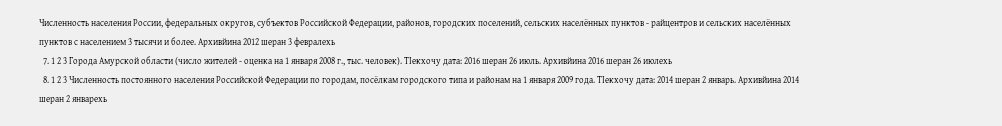Численность населения России, федеральных округов, субъектов Российской Федерации, районов, городских поселений, сельских населённых пунктов - райцентров и сельских населённых пунктов с населением 3 тысячи и более. Архивйина 2012 шеран 3 февралехь
  7. 1 2 3 Города Амурской области (число жителей - оценка на 1 января 2008 г., тыс. человек). ТӀекхочу дата: 2016 шеран 26 июль. Архивйина 2016 шеран 26 июлехь
  8. 1 2 3 Численность постоянного населения Российской Федерации по городам, посёлкам городского типа и районам на 1 января 2009 года. ТӀекхочу дата: 2014 шеран 2 январь. Архивйина 2014 шеран 2 январехь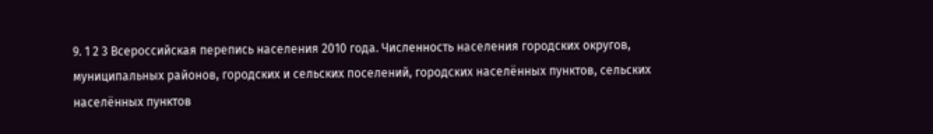9. 1 2 3 Всероссийская перепись населения 2010 года. Численность населения городских округов, муниципальных районов, городских и сельских поселений, городских населённых пунктов, сельских населённых пунктов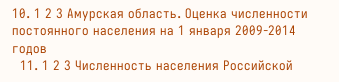10. 1 2 3 Амурская область. Оценка численности постоянного населения на 1 января 2009-2014 годов
  11. 1 2 3 Численность населения Российской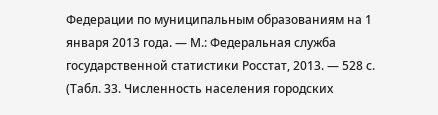Федерации по муниципальным образованиям на 1 января 2013 года. — М.: Федеральная служба государственной статистики Росстат, 2013. — 528 с. (Табл. 33. Численность населения городских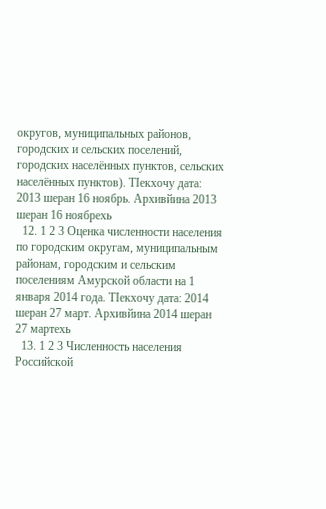округов, муниципальных районов, городских и сельских поселений, городских населённых пунктов, сельских населённых пунктов). ТӀекхочу дата: 2013 шеран 16 ноябрь. Архивйина 2013 шеран 16 ноябрехь
  12. 1 2 3 Оценка численности населения по городским округам, муниципальным районам, городским и сельским поселениям Амурской области на 1 января 2014 года. ТӀекхочу дата: 2014 шеран 27 март. Архивйина 2014 шеран 27 мартехь
  13. 1 2 3 Численность населения Российской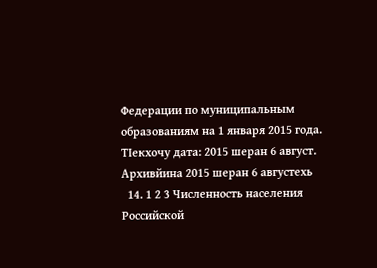Федерации по муниципальным образованиям на 1 января 2015 года. ТӀекхочу дата: 2015 шеран 6 август. Архивйина 2015 шеран 6 августехь
  14. 1 2 3 Численность населения Российской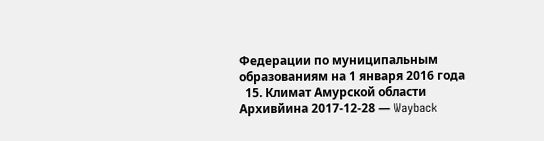Федерации по муниципальным образованиям на 1 января 2016 года
  15. Климат Амурской области Архивйина 2017-12-28 — Wayback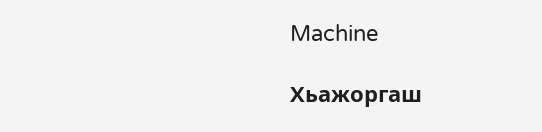Machine

Хьажоргаш